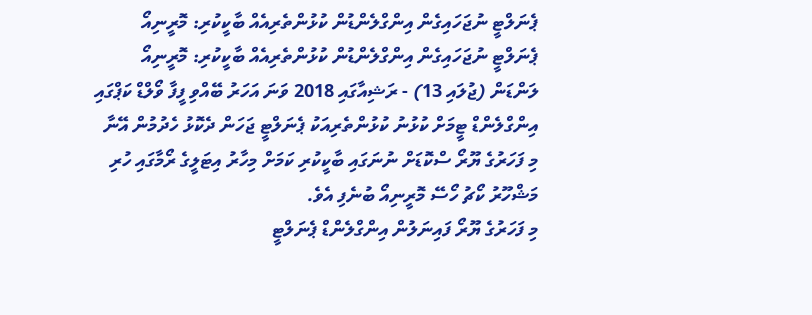ޕެނަލްޓީ ނުޖަހައިގެން އިންގްލެންޑުން ކުޅުންތެރިއެއް ބާކީކުރި: މޮރީނިއޯ
ޕެނަލްޓީ ނުޖަހައިގެން އިންގްލެންޑުން ކުޅުންތެރިއެއް ބާކީކުރި: މޮރީނިއޯ
ލަންޑަން (ޖުލައި 13) - ރަޝިއާގައި 2018 ވަނަ އަހަރު ބޭއްވި ފީފާ ވޯލްޑް ކަޕްގައި އިންގްލެންޑް ޓީމަށް ކުޅުނު ކުޅުންތެރިއަކު ޕެނަލްޓީ ޖަހަން ދެކޮޅު ހެދުމުން އޭނާ މި ފަހަރުގެ ޔޫރޯ ސްކޮޑަށް ނުނަގައި ބާކީކުރި ކަމަށް މިހާރު އިޓަލީގެ ރޯމާގައި ހުރި މަޝްހޫރު ކޯޗު ހޯސޭ މޮރީނިއޯ ބުނެފި އެވެ.
މި ފަހަރުގެ ޔޫރޯ ފައިނަލުން އިންގްލެންޑް ޕެނަލްޓީ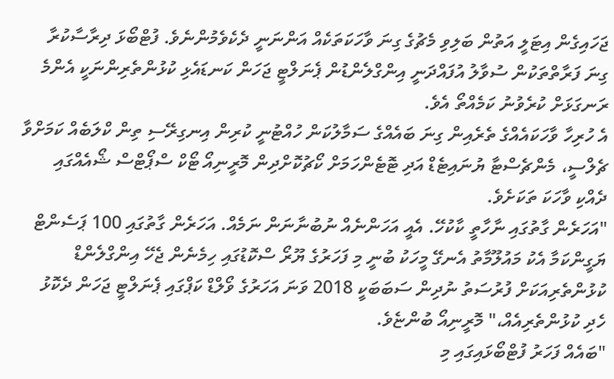ޖަހައިގެން އިޓަލީ އަތުން ބަލިވި މެޗުގެ ގިނަ ވާހަކަތަކެއް އަންނަނީ ދެކެވެމުންނެވެ. ފުޓްބޯޅަ ދިރާސާކުރާ ގިނަ ފަރާތްތަކުން ސުވާލު އުފައްދަނީ އިންގްލެންޑުން ޕެނަލްޓީ ޖަހަން ކަނޑައެޅި ކުޅުންތެރިންނަކީ އެންމެ ރަނގަޅަށް ކުރެވުނު ކަމެއްތޯ އެވެ.
އެ ހުރިހާ ވާހަކައެއްގެ ތެރެއިން ގިނަ ބައެއްގެ ސަމާލުކަން ހުއްޓުނީ ކުރިން އިނގިރޭސި ތިން ކްލަބެއް ކަމަށްވާ ޗެލްސީ، މެންޗެސްޓާ ޔުނައިޓެޑް އަދި ޓޮޓެންހަމަށް ކޯޗުކޮށްދިން މޮރީނިއޯ ޓޯކް ސްޕޯޓްސް ޝޯއެއްގައި ދެއްކި ވާހަކަ ތަކަށެވެ.
"އަހަރެން ގާތުގައި ނާހާތީ ކާކުހޭ. އެއީ އަހަންނެއް ނުބުނާނަން ނަމެއް. އަހަރެން ގާތުގައި 100 ޕަސެންޓް ޔަގީންކަމާ އެކު މައުލޫމާތު އެނގޭ މީހަކު ބުނީ މި ފަހަރުގެ ޔޫރޯ ސްކޮޑުގައި ހިމެނެން ޖެހޭ އިންގްލެންޑް ކުޅުންތެރިއަކަށް ފުރުސަތު ނުދިން ސަބަބަކީ 2018 ވަނަ އަހަރުގެ ވޯލްޑް ކަޕްގައި ޕެނަލްޓީ ޖަހަން ދެކޮޅު ހެދި ކުޅުންތެރިއެއް،" މޮރީނިއޯ ބުންޏެވެ.
"ބައެއް ފަހަރު ފުޓްބޯޅައިގައި މި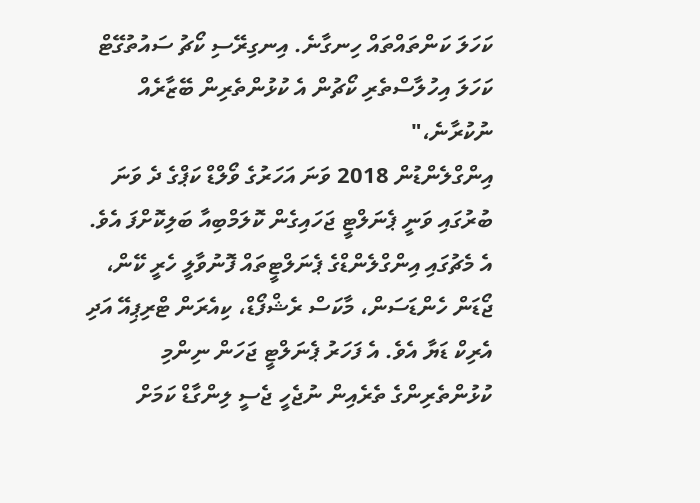ކަހަލަ ކަންތައްތައް ހިނގާނެ. އިނގިރޭސި ކޯޗު ސައުތުގޭޓް ކަހަލަ އިހުލާސްތެރި ކޯޗުން އެ ކުޅުންތެރިން ބޭޒާރެއް ނުކުރާނެ،"
އިންގްލެންޑުން 2018 ވަނަ އަހަރުގެ ވޯލްޑް ކަޕްގެ ދެ ވަނަ ބުރުގައި ވަނީ ޕެނަލްޓީ ޖަހައިގެން ކޮލަމްބިއާ ބަލިކޮށްފަ އެވެ. އެ މެޗުގައި އިންގްލެންޑްގެ ޕެނަލްޓީތައް ފޮނުވާލީ ހެރީ ކޭން، ޖޯޑަން ހެންޑަސަން، މާކަސް ރެޝްފޯޑް، ކިއެރަން ޓްރިޕިއޭ އަދި އެރިކް ޑަޔާ އެވެ. އެ ފަހަރު ޕެނަލްޓީ ޖަހަން ނިންމި ކުޅުންތެރިންގެ ތެރެއިން ނުޖެހީ ޖެސީ ލިންގާޑް ކަމަށް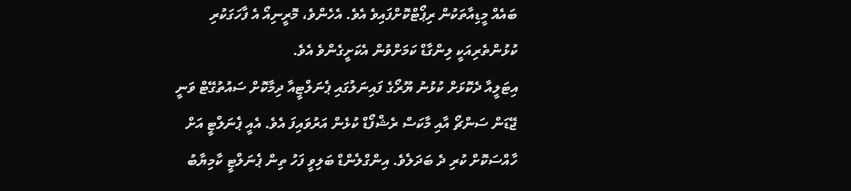ބައެއް މީޑިއާތަކުން ރިޕޯޓްކޮށްފައިވެ އެވެ. އެހެންވެ، މޮރީނިއޯ އެ ފާހަގަކުރި ކުޅުންތެރިއަކީ ލިންގާޑް ކަމަށްވުން އެކަށީގެންވެ އެވެ.
އިޓަލީއާ ދެކޮޅަށް ކުޅުނު ޔޫރޯގެ ފައިނަލުގައި ޕެނަލްޓީއާ ދިމާކޮށް ސައުތުގޭޓް ވަނީ ޖޭޑަން ސަންޗޯ އާއި މާކަސް ރެޝްފޯޑް ކުޅެން އަރުވައިފަ އެވެ. އެއީ ޕެނަލްޓީ އަށް ހާއްސަކޮށް ކުރި ދެ ބަދަލެވެ. އިންގްލެންޑް ބަލިވީ ފަހު ތިން ޕެނަލްޓީ ކާމިޔާބު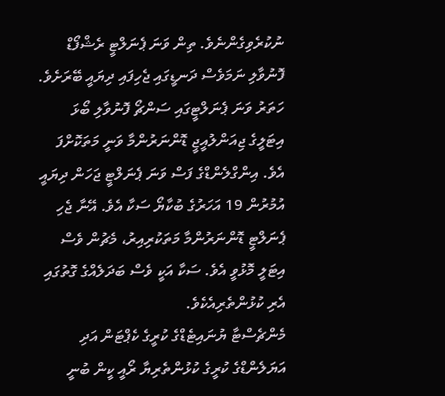ނުކުރެވިގެންނެވެ. ތިން ވަނަ ޕެނަލްޓީ ރެޝްފޯޑް ފޮނުވާލި ނަމަވެސް ދަނޑީގައި ޖެހިފައި ދިޔައީ ބޭރަށެވެ. ހަތަރު ވަނަ ޕެނަލްޓީގައި ސަންޗޯ ފޮނުވާލި ބޯޅަ އިޓަލީގެ ޖިއަންލުއީޖީ ޑޮންނަރުންމާ ވަނީ މަތަކޮށްފަ އެވެ. އިންގްލެންޑްގެ ފަސް ވަނަ ޕެނަލްޓީ ޖަހަން ދިޔައީ އުމުރުން 19 އަހަރުގެ ބުކާޔޯ ސަކާ އެވެ. އޭނާ ޖެހި ޕެނަލްޓީ ޑޮންނަރުންމާ މަތަކުރިއިރު، މެޗުން ވެސް އިޓަލީ މޮޅުވީ އެވެ. ސަކާ އަކީ ވެސް ބަދަލެއްގެ ގޮތުގައި އެރި ކުޅުންތެރިއެކެވެ.
މެންޗެސްޓާ ޔުނައިޓެޑްގެ ކުރީގެ ކެޕްޓަން އަދި އަޔަލެންޑްގެ ކުރީގެ ކުޅުންތެރިޔާ ރޯއީ ކީން ބުނީ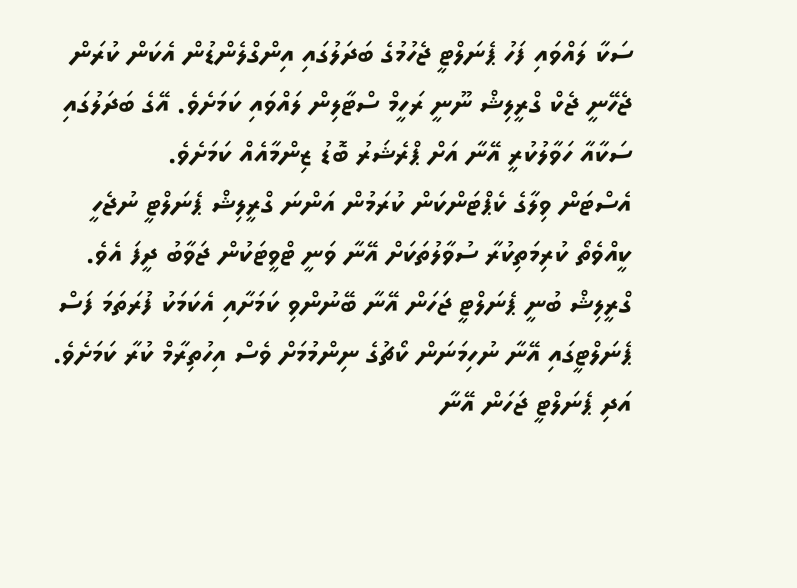ސަކާ ލައްވައި ފަހު ޕެނަލްޓީ ޖެހުމުގެ ބަދަލުގައި އިންގްލެންޑުން އެކަން ކުރަން ޖެހޭނީ ޖެކް ގްރީލިޝް ނޫނީ ރަހީމް ސްޓާލިން ލައްވައި ކަމަށެވެ. އޭގެ ބަދަލުގައި ސަކާއާ ހަވާލުކުރީ އޭނާ އަށް ޕްރެޝަރު ބޮޑު ޒިންމާއެއް ކަމަށެވެ.
އެސްޓަން ވިލާގެ ކެޕްޓަންކަން ކުރަމުން އަންނަ ގްރީލިޝް ޕެނަލްޓީ ނުޖެހީ ކީއްވެތޯ ކުރިމަތިކުރާ ސުވާލުތަކަށް އޭނާ ވަނީ ޓްވީޓަކުން ޖަވާބު ދީފަ އެވެ. ގްރީލިޝް ބުނީ ޕެނަލްޓީ ޖަހަން އޭނާ ބޭނުންވި ކަމަށާއި އެކަމަކު ފުރަތަމަ ފަސް ޕެނަލްޓީގައި އޭނާ ނުހިމަނަން ކޯޗުގެ ނިންމުމަށް ވެސް އިހުތިރާމް ކުރާ ކަމަށެވެ. އަދި ޕެނަލްޓީ ޖަހަން އޭނާ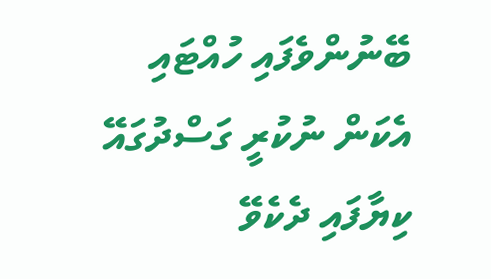ބޭނުންވެފައި ހުއްޓައި އެކަން ނުކުރީ ގަސްދުގައޭ ކިޔާފައި ދެކެވޭ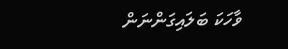ވާހަކަ ބަލައިގަންނަން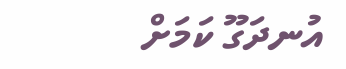އުނދަގޫ ކަމަށް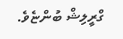ގްރީލިޝް ބުންޏެވެ.